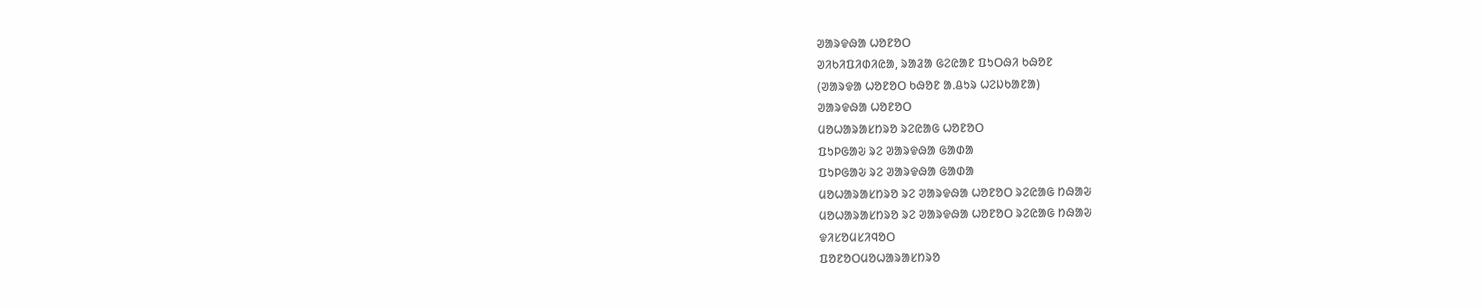ᱣᱟᱨᱫᱷᱟ ᱦᱚᱱᱚᱛ
ᱣᱤᱠᱤᱯᱤᱰᱤᱭᱟ, ᱨᱟᱲᱟ ᱜᱮᱭᱟᱱ ᱯᱩᱛᱷᱤ ᱠᱷᱚᱱ
(ᱣᱟᱨᱫᱟ ᱦᱚᱱᱚᱛ ᱠᱷᱚᱱ ᱟᱹᱪᱩᱨ ᱦᱮᱡᱠᱟᱱᱟ)
ᱣᱟᱨᱫᱷᱟ ᱦᱚᱱᱚᱛ
ᱢᱚᱦᱟᱨᱟᱥᱴᱨᱚ ᱨᱮᱭᱟᱜ ᱦᱚᱱᱚᱛ
ᱯᱩᱞᱜᱟᱶ ᱨᱮ ᱣᱟᱨᱫᱷᱟ ᱜᱟᱰᱟ
ᱯᱩᱞᱜᱟᱶ ᱨᱮ ᱣᱟᱨᱫᱷᱟ ᱜᱟᱰᱟ
ᱢᱚᱦᱟᱨᱟᱥᱴᱨᱚ ᱨᱮ ᱣᱟᱨᱫᱷᱟ ᱦᱚᱱᱚᱛ ᱨᱮᱭᱟᱜ ᱴᱷᱟᱶ
ᱢᱚᱦᱟᱨᱟᱥᱴᱨᱚ ᱨᱮ ᱣᱟᱨᱫᱷᱟ ᱦᱚᱱᱚᱛ ᱨᱮᱭᱟᱜ ᱴᱷᱟᱶ
ᱫᱤᱥᱚᱢᱥᱤᱧᱚᱛ
ᱯᱚᱱᱚᱛᱢᱚᱦᱟᱨᱟᱥᱴᱨᱚ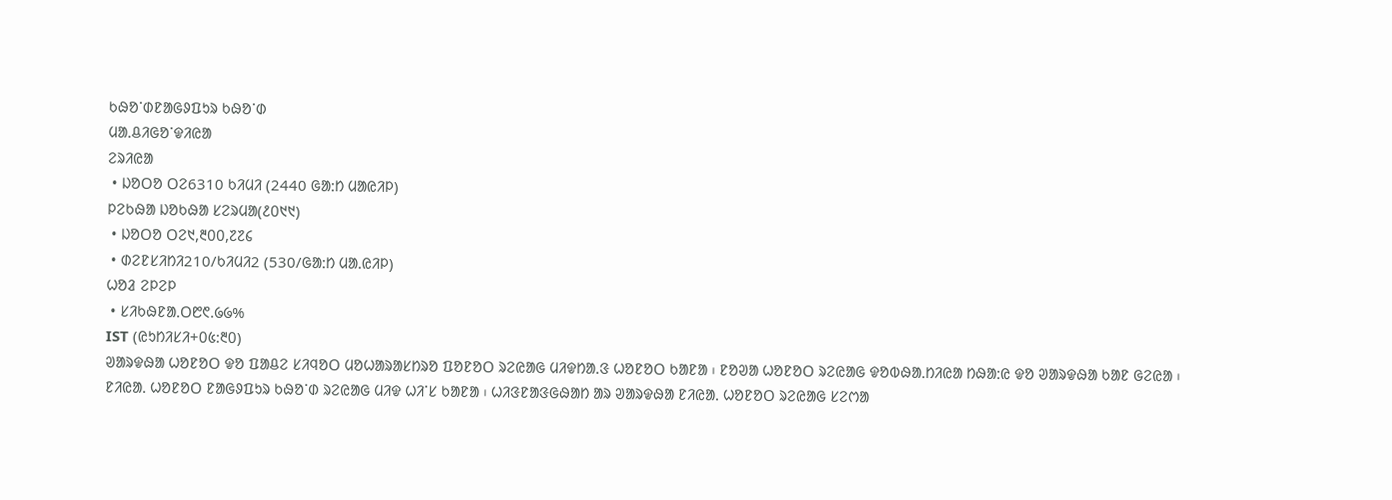ᱠᱷᱚᱸᱰᱱᱟᱜᱽᱯᱩᱨ ᱠᱷᱚᱸᱰ
ᱢᱟᱹᱪᱤᱜᱚᱸᱫᱤᱭᱟ
ᱮᱨᱤᱭᱟ
 • ᱡᱚᱛᱚ ᱛᱮ6310 ᱠᱤᱢᱤ (2440 ᱜᱟᱺᱴ ᱢᱟᱭᱤᱞ)
ᱞᱮᱠᱷᱟ ᱡᱚᱠᱷᱟ ᱥᱮᱨᱢᱟ(᱒᱐᱑᱑)
 • ᱡᱚᱛᱚ ᱛᱮ᱑,᱓᱐᱐,᱗᱗᱔
 • ᱰᱮᱱᱥᱤᱴᱤ210/ᱠᱤᱢᱤ2 (530/ᱜᱟᱺᱴ ᱢᱟᱹᱭᱤᱞ)
ᱦᱚᱲ ᱮᱞᱮᱞ
 • ᱥᱤᱠᱷᱱᱟᱹᱛ᱘᱖.᱙᱙%
IST (ᱭᱩᱴᱤᱥᱤ+᱐᱕:᱓᱐)
ᱣᱟᱨᱫᱷᱟ ᱦᱚᱱᱚᱛ ᱫᱚ ᱯᱟᱪᱮ ᱥᱤᱧᱚᱛ ᱢᱚᱦᱟᱨᱟᱥᱴᱨᱚ ᱯᱚᱱᱚᱛ ᱨᱮᱭᱟᱜ ᱢᱤᱫᱴᱟᱹᱝ ᱦᱚᱱᱚᱛ ᱠᱟᱱᱟ ᱾ ᱱᱚᱣᱟ ᱦᱚᱱᱚᱛ ᱨᱮᱭᱟᱜ ᱫᱚᱵᱷᱟᱹᱴᱤᱭᱟ ᱴᱷᱟᱺᱭ ᱫᱚ ᱣᱟᱨᱫᱷᱟ ᱠᱟᱱ ᱜᱮᱭᱟ ᱾ ᱱᱤᱭᱟᱹ ᱦᱚᱱᱚᱛ ᱱᱟᱜᱽᱯᱩᱨ ᱠᱷᱚᱸᱰ ᱨᱮᱭᱟᱜ ᱢᱤᱫ ᱦᱤᱸᱥ ᱠᱟᱱᱟ ᱾ ᱦᱤᱝᱱᱟᱝᱜᱷᱟᱴ ᱟᱨ ᱣᱟᱨᱫᱷᱟ ᱱᱤᱭᱟᱹ ᱦᱚᱱᱚᱛ ᱨᱮᱭᱟᱜ ᱥᱮᱬᱟ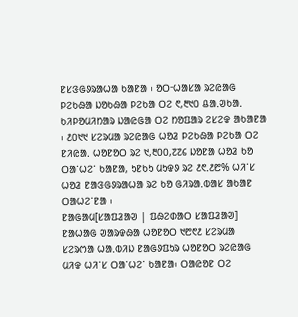ᱱᱥᱝᱜᱽᱨᱟᱦᱟ ᱠᱟᱱᱟ ᱾ ᱚᱛᱼᱦᱟᱥᱟ ᱨᱮᱭᱟᱜ ᱞᱮᱠᱷᱟ ᱡᱚᱠᱷᱟ ᱞᱮᱠᱟ ᱛᱮ ᱖,᱓᱑᱐ ᱪᱟᱹᱣᱠᱟᱹ ᱠᱤᱞᱚᱢᱤᱴᱟᱨ ᱡᱟᱭᱜᱟ ᱛᱮ ᱴᱚᱯᱟᱨ ᱮᱥᱮᱫ ᱟᱠᱟᱱᱟ ᱾ ᱒᱐᱑᱑ ᱥᱮᱨᱢᱟ ᱨᱮᱭᱟᱜ ᱦᱚᱲ ᱞᱮᱠᱷᱟ ᱞᱮᱠᱟ ᱛᱮ ᱱᱤᱭᱟᱹ ᱦᱚᱱᱚᱛ ᱨᱮ ᱑,᱓᱐᱐,᱗᱗᱔ ᱡᱚᱱᱟ ᱦᱚᱲ ᱠᱚ ᱛᱟᱸᱦᱮᱸ ᱠᱟᱱᱟ, ᱩᱱᱠᱩ ᱢᱩᱫᱽ ᱨᱮ ᱒᱖ᱹ᱒᱘% ᱦᱤᱸᱥ ᱦᱚᱲ ᱱᱟᱝᱜᱽᱨᱟᱦᱟ ᱨᱮ ᱠᱚ ᱜᱤᱨᱟᱹᱵᱟᱥ ᱟᱠᱟᱱ ᱛᱟᱦᱮᱸᱱᱟ ᱾
ᱱᱟᱜᱟᱢ[ᱥᱟᱯᱲᱟᱣ | ᱯᱷᱮᱰᱟᱛ ᱥᱟᱯᱲᱟᱣ]
ᱱᱟᱦᱟᱜ ᱣᱟᱨᱫᱷᱟ ᱦᱚᱱᱚᱛ ᱑᱘᱖᱒ ᱥᱮᱨᱢᱟ ᱥᱮᱨᱬᱟ ᱦᱟᱹᱵᱤᱡ ᱱᱟᱜᱽᱯᱩᱨ ᱦᱚᱱᱚᱛ ᱨᱮᱭᱟᱜ ᱢᱤᱫ ᱦᱤᱸᱥ ᱛᱟᱸᱦᱮᱸ ᱠᱟᱱᱟ᱾ ᱛᱟᱭᱚᱱ ᱛᱮ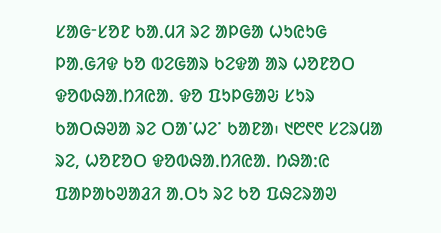ᱥᱟᱜᱼᱥᱚᱱ ᱠᱟᱹᱢᱤ ᱨᱮ ᱟᱞᱜᱟ ᱦᱩᱭᱩᱜ ᱞᱟᱹᱜᱤᱫ ᱠᱚ ᱵᱮᱜᱟᱨ ᱠᱮᱫᱟ ᱟᱨ ᱦᱚᱱᱚᱛ ᱫᱚᱵᱷᱟᱹᱴᱤᱭᱟᱹ ᱫᱚ ᱯᱩᱞᱜᱟᱶ ᱥᱩᱨ ᱠᱟᱛᱷᱣᱟ ᱨᱮ ᱛᱟᱸᱦᱮᱸ ᱠᱟᱱᱟ᱾ ᱑᱘᱖᱖ ᱥᱮᱨᱢᱟ ᱨᱮ, ᱦᱚᱱᱚᱛ ᱫᱚᱵᱷᱟᱹᱴᱤᱭᱟᱹ ᱴᱷᱟᱺᱭ ᱯᱟᱞᱟᱠᱣᱟᱲᱤ ᱟᱹᱛᱩ ᱨᱮ ᱠᱚ ᱯᱷᱮᱨᱟᱣ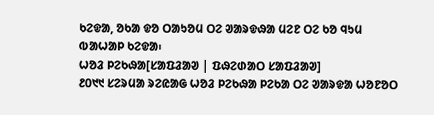ᱠᱮᱫᱟ, ᱚᱠᱟ ᱫᱚ ᱛᱟᱩᱚᱢ ᱛᱮ ᱣᱟᱨᱫᱷᱟ ᱢᱮᱱ ᱛᱮ ᱠᱚ ᱧᱩᱢ ᱵᱟᱦᱟᱞ ᱠᱮᱫᱟ᱾
ᱦᱚᱲ ᱞᱮᱠᱷᱟ[ᱥᱟᱯᱲᱟᱣ | ᱯᱷᱮᱰᱟᱛ ᱥᱟᱯᱲᱟᱣ]
᱒᱐᱑᱑ ᱥᱮᱨᱢᱟ ᱨᱮᱭᱟᱜ ᱦᱚᱲ ᱞᱮᱠᱷᱟ ᱞᱮᱠᱟ ᱛᱮ ᱣᱟᱨᱫᱟ ᱦᱚᱱᱚᱛ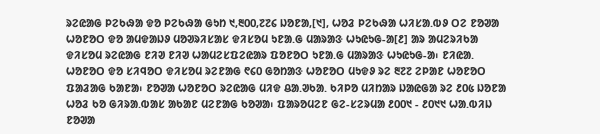ᱨᱮᱭᱟᱜ ᱞᱮᱠᱷᱟ ᱫᱚ ᱞᱮᱠᱷᱟ ᱜᱩᱴ ᱑,᱓᱐᱐,᱗᱗᱔ ᱡᱚᱱᱟ,[᱑], ᱦᱚᱲ ᱞᱮᱠᱷᱟ ᱦᱤᱥᱟ.ᱵᱽ ᱛᱮ ᱱᱚᱣᱟ ᱦᱚᱱᱚᱛ ᱫᱚ ᱟᱢᱫᱟᱡᱽ ᱢᱚᱣᱨᱤᱥᱟᱥ ᱫᱤᱥᱚᱢ ᱩᱱᱟ.ᱜ ᱢᱟᱨᱟᱝ ᱦᱩᱭᱩᱜ-ᱟ[᱒] ᱟᱨ ᱟᱢᱮᱨᱤᱠᱟ ᱫᱤᱥᱚᱢ ᱨᱮᱭᱟᱜ ᱱᱤᱣ ᱱᱤᱣ ᱦᱟᱢᱮᱥᱯᱮᱭᱟᱨ ᱯᱚᱱᱚᱛ ᱩᱱᱟ.ᱜ ᱢᱟᱨᱟᱝ ᱦᱩᱭᱩᱜ-ᱟ᱾ ᱱᱤᱭᱟ. ᱦᱚᱱᱚᱛ ᱫᱚ ᱥᱤᱧᱚᱛ ᱫᱤᱥᱚᱢ ᱨᱮᱱᱟᱜ ᱖᱔᱐ ᱜᱚᱴᱟᱝ ᱦᱚᱱᱚᱛ ᱢᱩᱫᱽ ᱨᱮ ᱓᱗᱗ ᱮᱞᱟᱱ ᱦᱚᱱᱚᱛ ᱯᱟᱲᱟᱜ ᱠᱟᱱᱟ᱾ ᱱᱚᱣᱟ ᱦᱚᱱᱚᱛ ᱨᱮᱭᱟᱜ ᱢᱤᱫ ᱪᱟ.ᱣᱠᱟ. ᱠᱤᱞᱚ ᱢᱤᱴᱟᱨ ᱡᱟᱭᱜᱟ ᱨᱮ ᱒᱐᱕ ᱡᱚᱱᱟ ᱦᱚᱲ ᱠᱚ ᱜᱤᱨᱟ.ᱵᱟᱥ ᱟᱠᱟᱱ ᱢᱮᱱᱟᱜ ᱠᱚᱣᱟ᱾ ᱯᱟᱨᱚᱢᱮᱱ ᱜᱮ-ᱥᱮᱨᱢᱟ ᱒᱐᱐᱑ - ᱒᱐᱑᱑ ᱦᱟ.ᱵᱤᱡ ᱱᱚᱣᱟ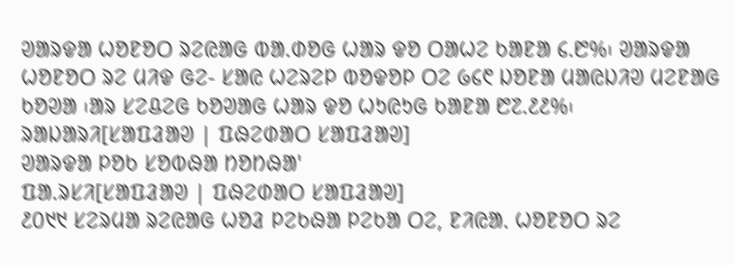ᱣᱟᱨᱫᱟ ᱦᱚᱱᱚᱛ ᱨᱮᱭᱟᱜ ᱵᱟ.ᱰᱚᱜ ᱦᱟᱨ ᱫᱚ ᱛᱟᱦᱮ ᱠᱟᱱᱟ ᱔.᱘%᱾ ᱣᱟᱨᱫᱟ ᱦᱚᱱᱚᱛ ᱨᱮ ᱢᱤᱫ ᱜᱮ- ᱥᱟᱭ ᱦᱮᱨᱮᱞ ᱵᱚᱫᱚᱞ ᱛᱮ ᱙᱔᱖ ᱡᱚᱱᱟ ᱢᱟᱭᱡᱤᱣ ᱢᱮᱱᱟᱜ ᱠᱚᱣᱟ ᱾ᱟᱨ ᱥᱮᱪᱮᱜ ᱠᱚᱣᱟᱜ ᱦᱟᱨ ᱫᱚ ᱦᱩᱭᱩᱜ ᱠᱟᱱᱟ ᱘᱗.᱒᱒%᱾
ᱨᱟᱡᱟᱨᱤ[ᱥᱟᱯᱲᱟᱣ | ᱯᱷᱮᱰᱟᱛ ᱥᱟᱯᱲᱟᱣ]
ᱣᱟᱨᱫᱟ ᱞᱚᱠ ᱥᱚᱵᱷᱟ ᱴᱚᱴᱷᱟ'
ᱯᱟ.ᱨᱥᱤ[ᱥᱟᱯᱲᱟᱣ | ᱯᱷᱮᱰᱟᱛ ᱥᱟᱯᱲᱟᱣ]
᱒᱐᱑᱑ ᱥᱮᱨᱢᱟ ᱨᱮᱭᱟᱜ ᱦᱚᱲ ᱞᱮᱠᱷᱟ ᱞᱮᱠᱟ ᱛᱮ, ᱱᱤᱭᱟᱹ ᱦᱚᱱᱚᱛ ᱨᱮ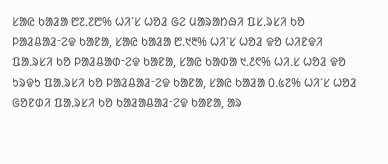ᱥᱟᱭ ᱠᱟᱲᱟ ᱘᱗ᱹ᱗᱘% ᱦᱤᱸᱥ ᱦᱚᱲ ᱜᱮ ᱢᱟᱨᱟᱴᱷᱤ ᱯᱥᱹᱨᱥᱤ ᱠᱚ ᱞᱟᱲᱪᱟᱲᱼᱮᱫ ᱠᱟᱱᱟ, ᱥᱟᱭ ᱠᱟᱲᱟ ᱘ᱹ᱑᱓% ᱦᱤᱸᱥ ᱦᱚᱲ ᱫᱚ ᱦᱤᱱᱫᱤ ᱯᱟᱹᱨᱥᱤ ᱠᱚ ᱞᱟᱲᱪᱟᱰᱼᱮᱫ ᱠᱟᱱᱟ, ᱥᱟᱭ ᱠᱟᱰᱟ ᱑ᱹ᱒᱖% ᱦᱤᱹᱥ ᱦᱚᱲ ᱫᱚ ᱩᱨᱫᱩ ᱯᱟᱹᱨᱥᱤ ᱠᱚ ᱞᱟᱲᱪᱟᱲᱼᱮᱫ ᱠᱟᱱᱟ, ᱥᱟᱭ ᱠᱟᱲᱟ ᱐ᱹ᱕᱗% ᱦᱤᱸᱥ ᱦᱚᱲ ᱜᱚᱱᱰᱤ ᱯᱟᱹᱨᱥᱤ ᱠᱚ ᱠᱟᱲᱟᱪᱟᱲᱼᱮᱫ ᱠᱟᱱᱟ, ᱟᱨ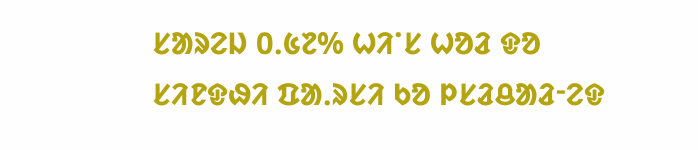ᱥᱟᱨᱮᱡ ᱐ᱹ᱕᱗% ᱦᱤᱸᱥ ᱦᱚᱲ ᱫᱚ ᱥᱤᱱᱫᱷᱤ ᱯᱟᱹᱨᱥᱤ ᱠᱚ ᱞᱥᱲᱪᱟᱲᱼᱮᱫ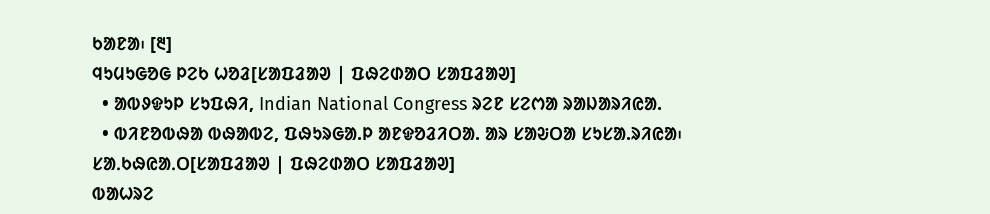ᱠᱟᱱᱟ᱾ [᱓]
ᱧᱩᱢᱩᱜᱚᱜ ᱞᱮᱠ ᱦᱚᱲ[ᱥᱟᱯᱲᱟᱣ | ᱯᱷᱮᱰᱟᱛ ᱥᱟᱯᱲᱟᱣ]
  • ᱟᱵᱽᱫᱩᱞ ᱥᱩᱯᱷᱤ, Indian National Congress ᱨᱮᱱ ᱥᱮᱬᱟ ᱨᱟᱡᱟᱨᱤᱭᱟ.
  • ᱵᱤᱱᱚᱵᱷᱟ ᱵᱷᱟᱵᱮ, ᱯᱷᱩᱨᱜᱟ.ᱞ ᱟᱱᱫᱚᱲᱤᱛᱟ. ᱟᱨ ᱥᱟᱶᱛᱟ ᱥᱩᱥᱟ.ᱨᱤᱭᱟ᱾
ᱥᱟᱹᱠᱷᱭᱟᱹᱛ[ᱥᱟᱯᱲᱟᱣ | ᱯᱷᱮᱰᱟᱛ ᱥᱟᱯᱲᱟᱣ]
ᱵᱟᱦᱨᱮ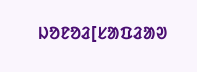ᱡᱚᱱᱚᱲ[ᱥᱟᱯᱲᱟᱣ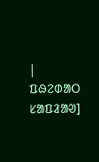| ᱯᱷᱮᱰᱟᱛ ᱥᱟᱯᱲᱟᱣ]